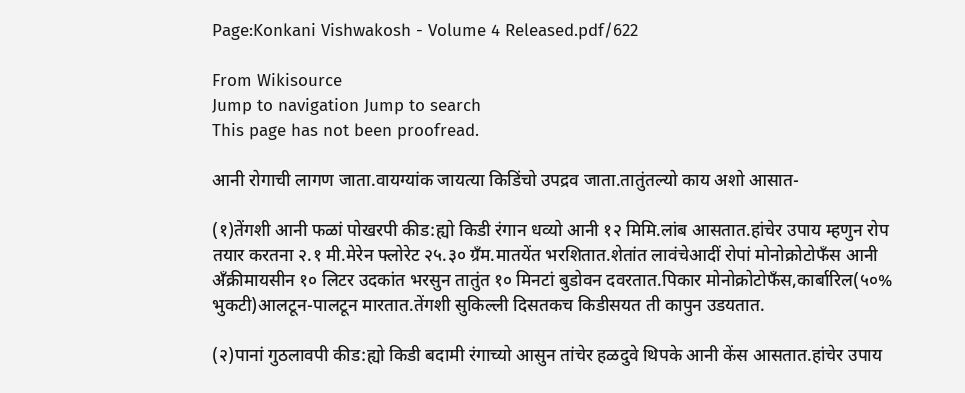Page:Konkani Vishwakosh - Volume 4 Released.pdf/622

From Wikisource
Jump to navigation Jump to search
This page has not been proofread.

आनी रोगाची लागण जाता.वायग्यांक जायत्या किडिंचो उपद्रव जाता.तातुंतल्यो काय अशो आसात-

(१)तेंगशी आनी फळां पोखरपी कीड:ह्यो किडी रंगान धव्यो आनी १२ मिमि.लांब आसतात.हांचेर उपाय म्हणुन रोप तयार करतना २.१ मी.मेरेन फ्लोरेट २५.३० ग्रँम.मातयेंत भरशितात.शेतांत लावंचेआदीं रोपां मोनोक्रोटोफँस आनी अँक्रीमायसीन १० लिटर उदकांत भरसुन तातुंत १० मिनटां बुडोवन दवरतात.पिकार मोनोक्रोटोफँस,कार्बारिल(५०% भुकटी)आलटून-पालटून मारतात.तेंगशी सुकिल्ली दिसतकच किडीसयत ती कापुन उडयतात.

(२)पानां गुठलावपी कीड:ह्यो किडी बदामी रंगाच्यो आसुन तांचेर हळदुवे थिपके आनी केंस आसतात.हांचेर उपाय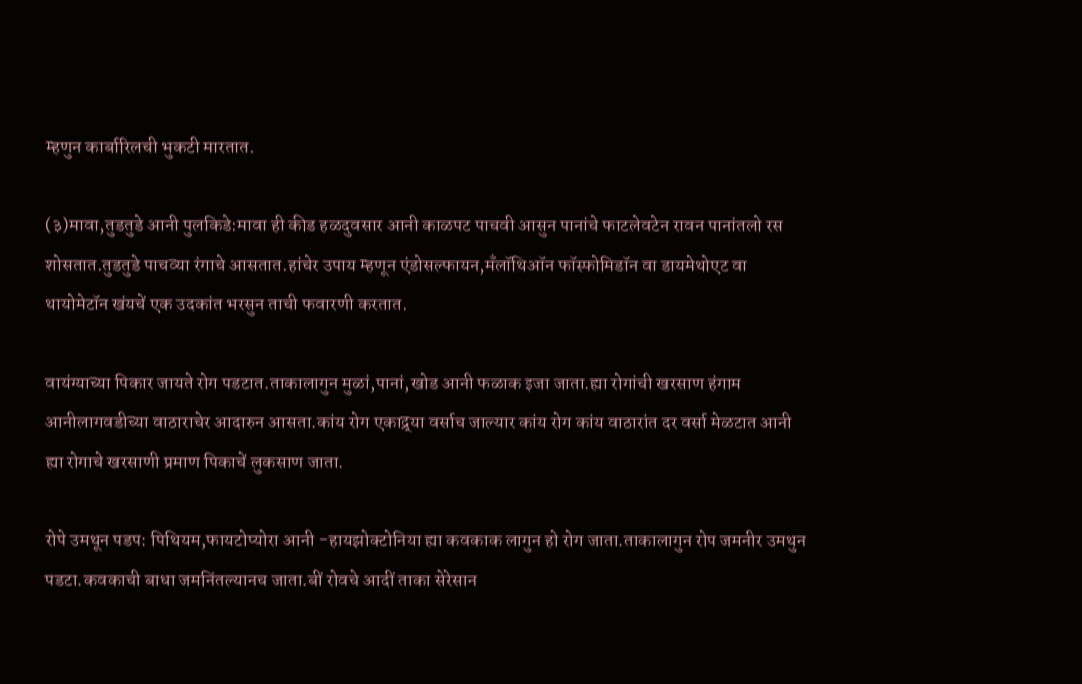म्हणुन कार्बारिलची भुकटी मारतात.

(३)मावा,तुडतुडे आनी पुलकिडे:मावा ही कीड हळदुवसार आनी काळपट पाचवी आसुन पानांचे फाटलेवटेन रावन पानांतलो रस शोसतात.तुडतुडे पाचव्या रंगाचे आसतात.हांचेर उपाय म्हणून एंडोसल्फायन,मँलॉथिऑन फॉस्फोमिडॉन वा डायमेथोएट वा थायोमेटॉन खंयचें एक उदकांत भरसुन ताची फवारणी करतात.

वायंग्याच्या पिकार जायते रोग पडटात.ताकालागुन मुळां,पानां,खोड आनी फळाक इजा जाता.ह्या रोगांची खरसाण हंगाम आनीलागवडीच्या वाठाराचेर आदारुन आसता.कांय रोग एकाद्र्या वर्साच जाल्यार कांय रोग कांय वाठारांत दर वर्सा मेळटात आनी ह्या रोगाचे खरसाणी प्रमाण पिकाचें लुकसाण जाता.

रोपे उमथून पडप: पिथियम,फायटोप्योरा आनी -हायझोक्टोनिया ह्या कवकाक लागुन हो रोग जाता.ताकालागुन रोप जमनीर उमथुन पडटा.कवकाची बाधा जमनिंतल्यानच जाता.बीं रोवचे आदीं ताका सेरेसान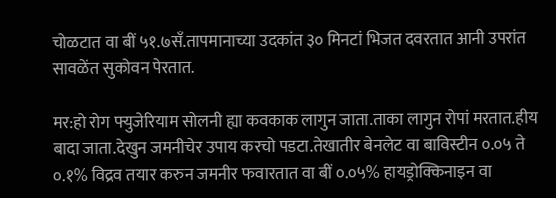चोळटात वा बीं ५१.७सँ.तापमानाच्या उदकांत ३० मिनटां भिजत दवरतात आनी उपरांत सावळेंत सुकोवन पेरतात.

मर:हो रोग फ्युजेरियाम सोलनी ह्या कवकाक लागुन जाता.ताका लागुन रोपां मरतात.हीय बादा जाता.देखुन जमनीचेर उपाय करचो पडटा.तेखातीर बेनलेट वा बाविस्टीन ०.०५ ते ०.१% विद्रव तयार करुन जमनीर फवारतात वा बीं ०.०५% हायड्रोक्किनाइन वा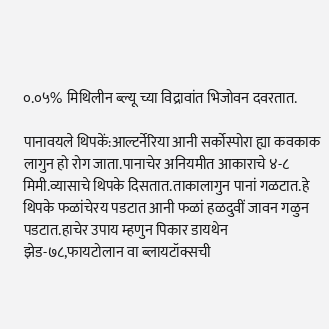०.०५% मिथिलीन ब्ल्यू च्या विद्रावांत भिजोवन दवरतात.

पानावयले थिपकें:आल्टर्नेरिया आनी सर्कोस्पोरा ह्या कवकाक लागुन हो रोग जाता.पानाचेर अनियमीत आकाराचे ४-८ मिमी.व्यासाचे थिपके दिसतात.ताकालागुन पानां गळटात.हे थिपके फळांचेरय पडटात आनी फळां हळदुवीं जावन गळुन पडटात.हाचेर उपाय म्हणुन पिकार डायथेन झेड-७८,फायटोलान वा ब्लायटॉक्सची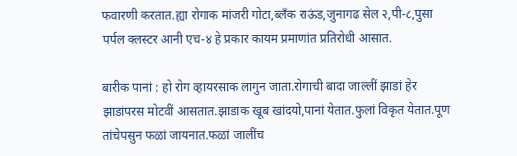फवारणी करतात.ह्या रोगाक मांजरी गोटा,ब्लँक राऊंड,जुनागढ सेल २,पी-८,पुसा पर्पल क्लस्टर आनी एच-४ हे प्रकार कायम प्रमाणांत प्रतिरोधी आसात.

बारीक पानां : हो रोग व्हायरसाक लागुन जाता.रोगाची बादा जाल्लीं झाडां हेर झाडांपरस मोटवीं आसतात.झाडाक खूब खांदयो,पानां येतात.फुलां विकृत येतात.पूण तांचेपसुन फळां जायनात.फळां जालींच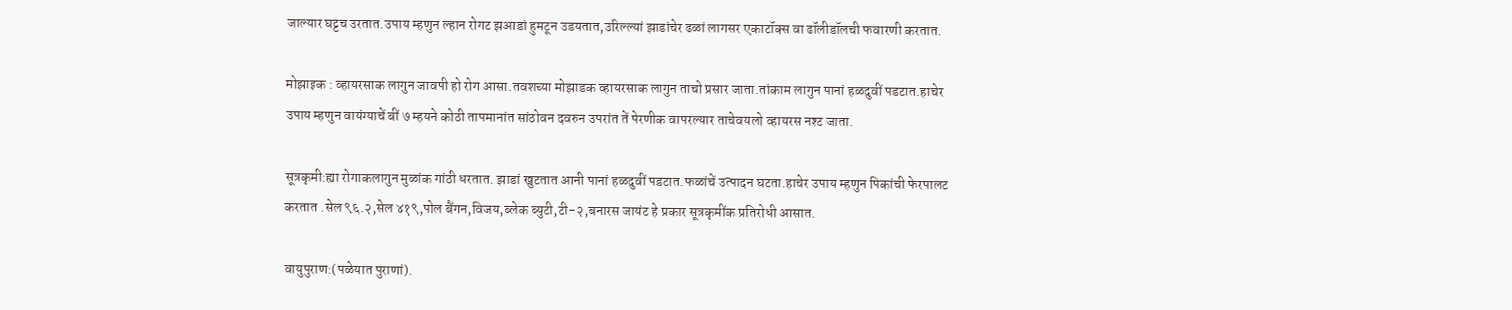जाल्यार घट्टच उरतात.उपाय म्हणुन ल्हान रोगट झआडां हुमटून उडयतात,उरिल्ल्यां झाडांचेर ढळां लागसर एकाटॉक्स वा ढॉलीडॉलची फवारणी करतात.

मोझाइक : व्हायरसाक लागुन जावपी हो रोग आसा.तवशच्या मोझाडक व्हायरसाक लागुन ताचो प्रसार जाता.तांकाम लागुन पानां हळदुवीं पडटात.हाचेर उपाय म्हणुन वायंग्याचें बीं ७ म्हयने कोठी तापमानांत सांठोवन दवरुन उपरांत तें पेरणीक वापरल्यार ताचेवयलो व्हायरस नश्ट जाता.

सूत्रकृमी:ह्या रोगाकलागुन मुळांक गांठी धरतात. झाडां खुटतात आनी पानां हळदुवीं पडटात.फळांचें उत्पादन घटता.हाचेर उपाय म्हणुन पिकांची फेरपालट करतात .सेल ९६.२,सेल ४१९,पोल बैंगन,विजय,ब्लेक ब्युटी,टी-२,बनारस जायंट हे प्रकार सूत्रकृमींक प्रतिरोधी आसात.

वायुपुराण:(पळेयात पुराणां).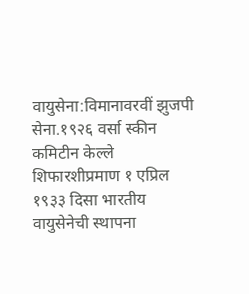वायुसेना:विमानावरवीं झुजपी सेना.१९२६ वर्सा स्कीन कमिटीन केल्ले शिफारशीप्रमाण १ एप्रिल १९३३ दिसा भारतीय वायुसेनेची स्थापना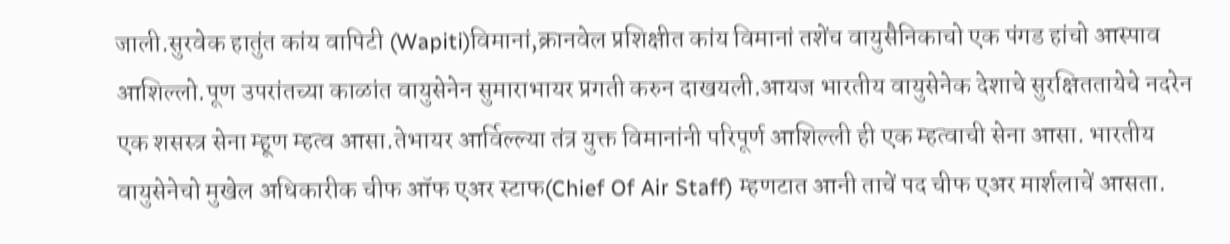जाली.सुरवेक हातुंत कांय वापिटी (Wapiti)विमानां,क्रानवेल प्रशिक्षीत कांय विमानां तशेंच वायुसैनिकाचो एक पंगड हांचो आस्पाव आशिल्लो.पूण उपरांतच्या काळांत वायुसेनेन सुमाराभायर प्रगती करुन दाखयली.आयज भारतीय वायुसेनेक देशाचे सुरक्षिततायेचे नदरेन एक शसस्त्र सेना म्हूण म्हत्व आसा.तेभायर आर्विल्ल्या तंत्र युक्त विमानांनी परिपूर्ण आशिल्ली ही एक म्हत्वाची सेना आसा. भारतीय वायुसेनेचो मुखेल अधिकारीक चीफ ऑफ एअर स्टाफ(Chief Of Air Staff) म्हणटात आनी ताचें पद चीफ एअर मार्शलाचें आसता.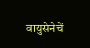वायुसेनेचें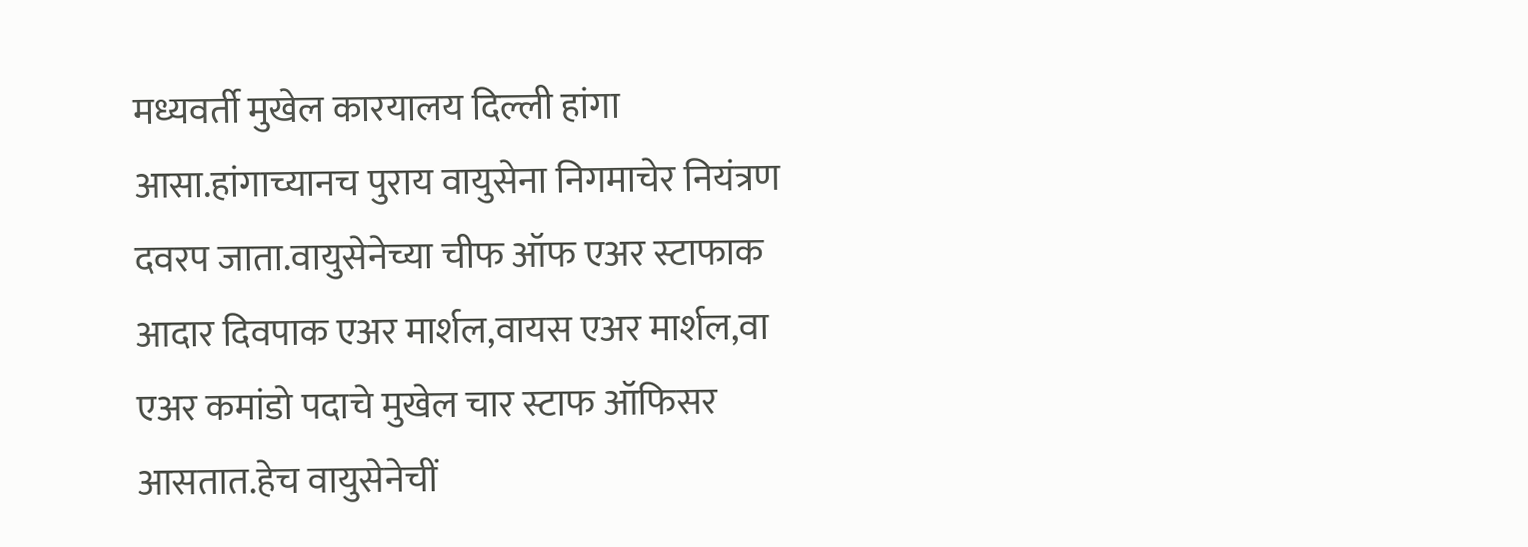मध्यवर्ती मुखेल कारयालय दिल्ली हांगा आसा.हांगाच्यानच पुराय वायुसेना निगमाचेर नियंत्रण दवरप जाता.वायुसेनेच्या चीफ ऑफ एअर स्टाफाक आदार दिवपाक एअर मार्शल,वायस एअर मार्शल,वा एअर कमांडो पदाचे मुखेल चार स्टाफ ऑफिसर आसतात.हेच वायुसेनेचीं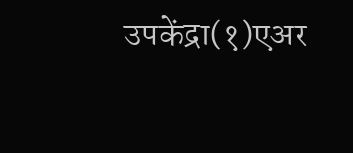उपकेंद्रा(१)एअर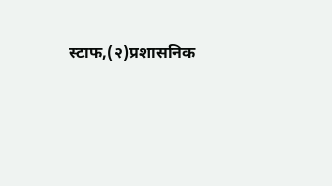स्टाफ,(२)प्रशासनिक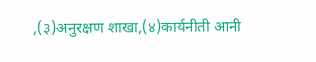,(३)अनुरक्षण शाखा,(४)कार्यनीती आनी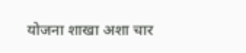योजना शाखा अशा चार